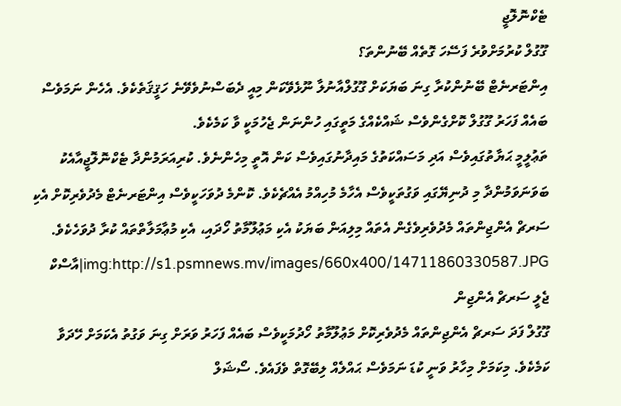ޓެކްނޮލޮޖީ
ގޫގުލް ކުރުމަށްވުރެ ފަސޭހަ ގޮތެއް ބޭނުންތަ؟
އިންޓަރނެޓް ބޭނުންކުރާ ގިނަ ބަޔަކަށް ގޫގުލްއާނުލާ ނޫޅެވޭކަން މިއީ ދެބަސްނުވެވޭނެ ހަޤީޤަތެކެވެ. އެހެން ނަމަވެސް ބައެއް ފަހަރު ގޫގުލް ކޮށްގެންވެސް ޝައްކެއްގެ މަތީގައި ހުންނަން ޖެހުމަކީ ވާ ކަމެކެވެ.
ތަޢުލީމީ ޙަޔާތުގައިވެސް އަދި މަސައްކަތުގެ މައިދާނުގައިވެސް ކަން އޮތީ މިހެންނެވެ. ކުރިއަރަމުންދާ ޓެކްނޮލޮޖީއާއެކު ބަވަނަވަމުންދާ މި ދުނިޔޭގައި ވަގުތަކީވެސް އެހާމެ މުހިއްމު އެއްޗެކެވެ. ކޮންމެ ދުވަހަކީވެސް އިންޓަރނެޓް މެދުވެރިކޮށް އެކި ސަރޗް އެންޖިންތައް މެދުވެރިވެގެން އެތައް މިލިއަން ބަޔަކު އެކި މަޢުލޫމާތު ހޯދައި، އެކި މުޢާމަލާތްތައް ކުރާ ދުވަހެކެވެ. img:http://s1.psmnews.mv/images/660x400/14711860330587.JPG|އާސްކް ޖެލީ ސަރޗް އެންޖިން
ގޫގުލް ފަދަ ސަރޗް އެންޖިންތައް މެދުވެރިކޮށް މަޢުލޫމާތު ހޯދުމަކީވެސް ބައެއް ފަހަރު ވަރަށް ގިނަ ވަގުތު އެކަމަށް ހޭދަވާ ކަމެކެވެ. މިކަމަށް މިހާރު ވަނީ ކުޑަ ނަމަވެސް ޙައްލެއް ލިބޭގޮތް ވެފައެވެ. ސޯޝަލް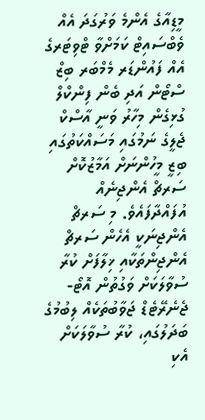މީޑިއާގެ އެންމެ ވަރުގަދަ އެއް ވެބްސައިޓް ކަމަށްވާ ޓްވިޓަރގެ އެއް ފައުންޑަރ މެމްބަރ ބިޒް ސްޓޯން އަދި ބެން ފިންކްލް ގުޅިގެން މިހާރު ވަނީ އާސްކް ޖެލީގެ ނަމުގައި މަސައްކަތުގައި ބިޒީ މީހުންނަށް އަމާޒުކޮށް ސަރޗް އެންޖިނެއް އުފައްދާފައެވެ. މި ސަރޗް އެންޖިނަކީ އެހެން ސަރޗް އެންޖިންތަކާއި ޚިލާފަށް ކުރާ ސުވާލަކަށް ވަގުތުން އޮޓޯ-ޖެނެރޭޓެޑް ޖަވާބުތަކެއް ލިބުމުގެ ބަދަލުގައި، ކުރާ ސުވާލަކަށް އެކި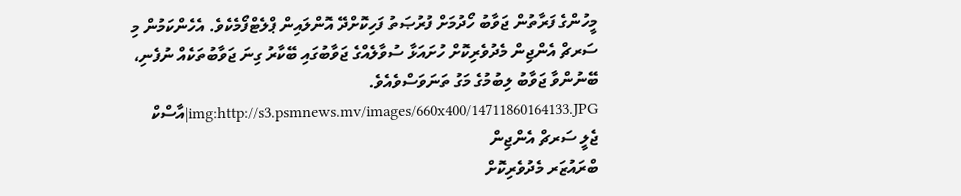މީހުންގެ ފަރާތުން ޖަވާބު ހޯދުމަށް ފުރުޞަތު ފަހިކޮށްދޭ އޮންލައިން ޕްލެޓްފޯމެކެވެ. އެހެންކަމުން މި ސަރޗް އެންޖިން މެދުވެރިކޮށް ހުށައަޅާ ސުވާލެއްގެ ޖަވާބުގައި ބޭކާރު ގިނަ ޖަވާބުތަކެއް ނުފެނި، ބޭނުންވާ ޖަވާބު ލިބުމުގެ މަގު ތަނަވަސްވެއެވެ. img:http://s3.psmnews.mv/images/660x400/14711860164133.JPG|އާސްކް ޖެލީ ސަރޗް އެންޖިން
ބްރައުޒަރ މެދުވެރިކޮށް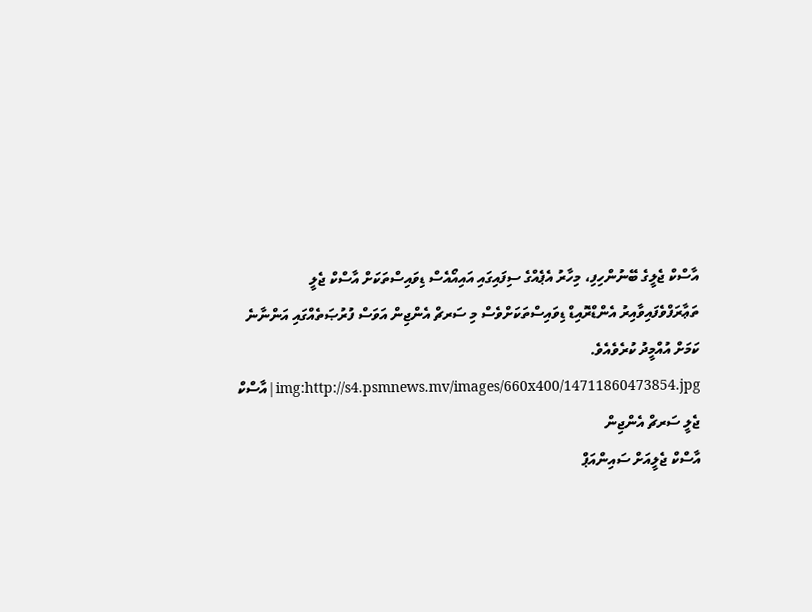އާސްކް ޖެލީގެ ބޭނުންހިފި، މިހާރު އެޕެއްގެ ސިފައިގައި އައިއޯއެސް ޑިވައިސްތަކަށް އާސްކް ޖެލީ ތަޢާރަފްވެފައިވާއިރު އެންޑްރޮއިޑް ޑިވައިސްތަކަށްވެސް މި ސަރޗް އެންޖިން އަވަސް ފުރުޞަތެއްގައި އަންނާނެ ކަމަށް އުއްމީދު ކުރެވެއެވެ. img:http://s4.psmnews.mv/images/660x400/14711860473854.jpg|އާސްކް ޖެލީ ސަރޗް އެންޖިން
އާސްކް ޖެލީއަށް ސައިންއަޕް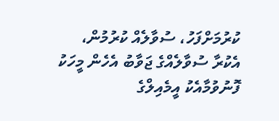ކުރުމަށްފަހު، ސުވާލެއް ކުރުމުން، އެކުރާ ސުވާލެއްގެ ޖަވާބު އެހެން މީހަކު ފޮނުވުމާއެކު އީމެއިލްގެ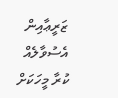ޒަރީޢާއިން އެސުވާލެއް ކުރާ މީހަކަށް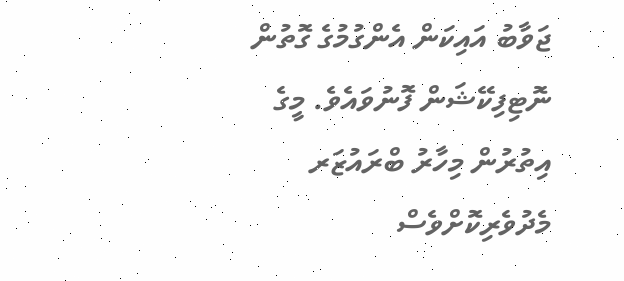ޖަވާބު އައިކަން އެންގުމުގެ ގޮތުން ނޮޓިފިކޭޝަން ފޮނުވައެވެ. މީގެ އިތުރުން މިހާރު ބްރައުޒަރ މެދުވެރިކޮށްވެސް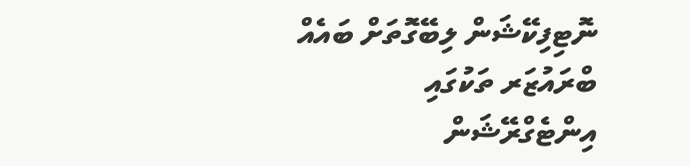ނޮޓިފިކޭޝަން ލިބޭގޮތަށް ބައެއް ބްރައުޒަރ ތަކުގައި އިންޓެގްރޭޝަން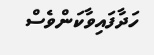ހަދާފައިވާކަންވެސް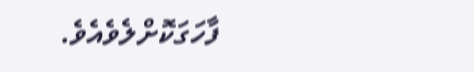ފާހަގަކޮށްލެވެއެވެ.